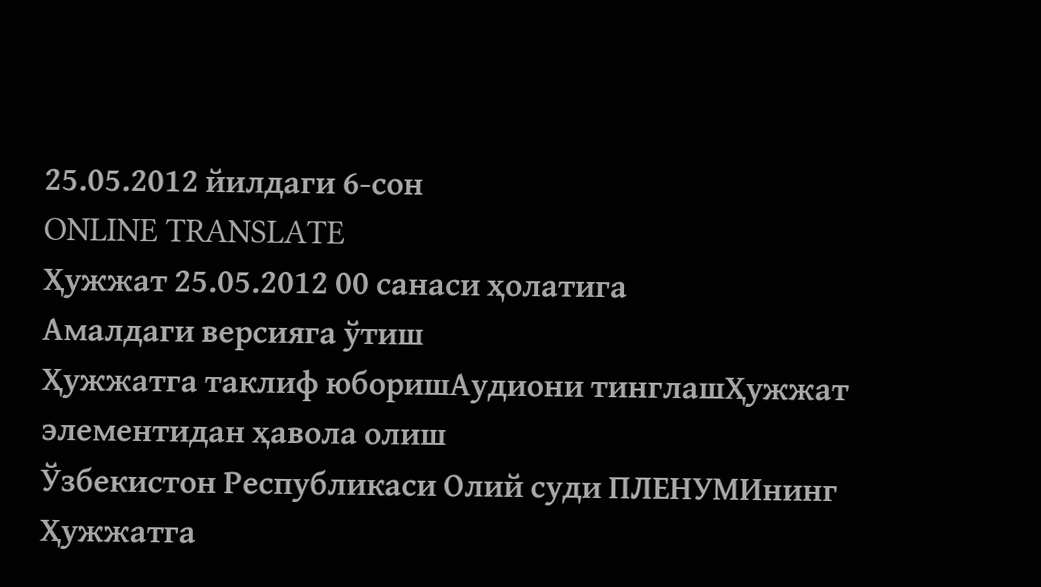25.05.2012 йилдаги 6-сон
ONLINE TRANSLATE
Ҳужжат 25.05.2012 00 санаси ҳолатига
Амалдаги версияга ўтиш
Ҳужжатга таклиф юборишАудиони тинглашҲужжат элементидан ҳавола олиш
Ўзбекистон Республикаси Олий суди ПЛЕНУМИнинг
Ҳужжатга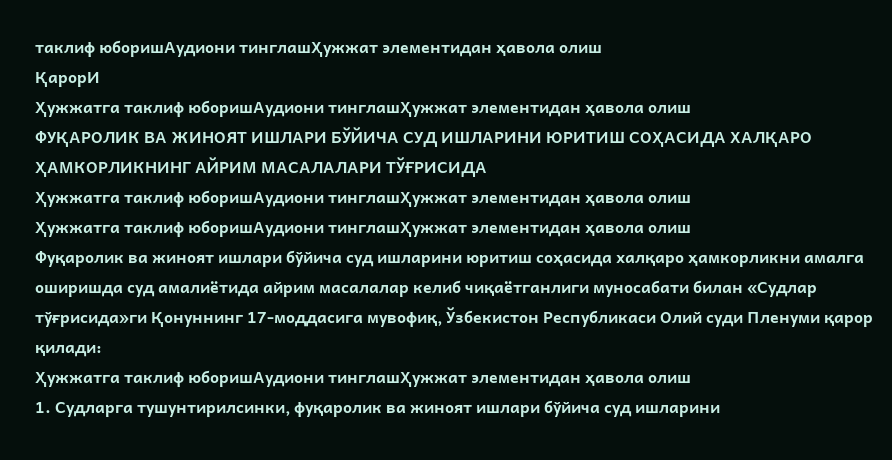таклиф юборишАудиони тинглашҲужжат элементидан ҳавола олиш
ҚарорИ
Ҳужжатга таклиф юборишАудиони тинглашҲужжат элементидан ҳавола олиш
ФУҚАРОЛИК ВА ЖИНОЯТ ИШЛАРИ БЎЙИЧА СУД ИШЛАРИНИ ЮРИТИШ СОҲАСИДА ХАЛҚАРО ҲАМКОРЛИКНИНГ АЙРИМ МАСАЛАЛАРИ ТЎҒРИСИДА
Ҳужжатга таклиф юборишАудиони тинглашҲужжат элементидан ҳавола олиш
Ҳужжатга таклиф юборишАудиони тинглашҲужжат элементидан ҳавола олиш
Фуқаролик ва жиноят ишлари бўйича суд ишларини юритиш соҳасида халқаро ҳамкорликни амалга оширишда суд амалиётида айрим масалалар келиб чиқаётганлиги муносабати билан «Судлар тўғрисида»ги Қонуннинг 17-моддасига мувофиқ, Ўзбекистон Республикаси Олий суди Пленуми қарор қилади:
Ҳужжатга таклиф юборишАудиони тинглашҲужжат элементидан ҳавола олиш
1. Судларга тушунтирилсинки, фуқаролик ва жиноят ишлари бўйича суд ишларини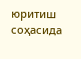юритиш соҳасида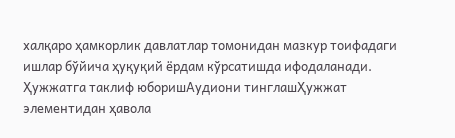халқаро ҳамкорлик давлатлар томонидан мазкур тоифадаги ишлар бўйича ҳуқуқий ёрдам кўрсатишда ифодаланади.
Ҳужжатга таклиф юборишАудиони тинглашҲужжат элементидан ҳавола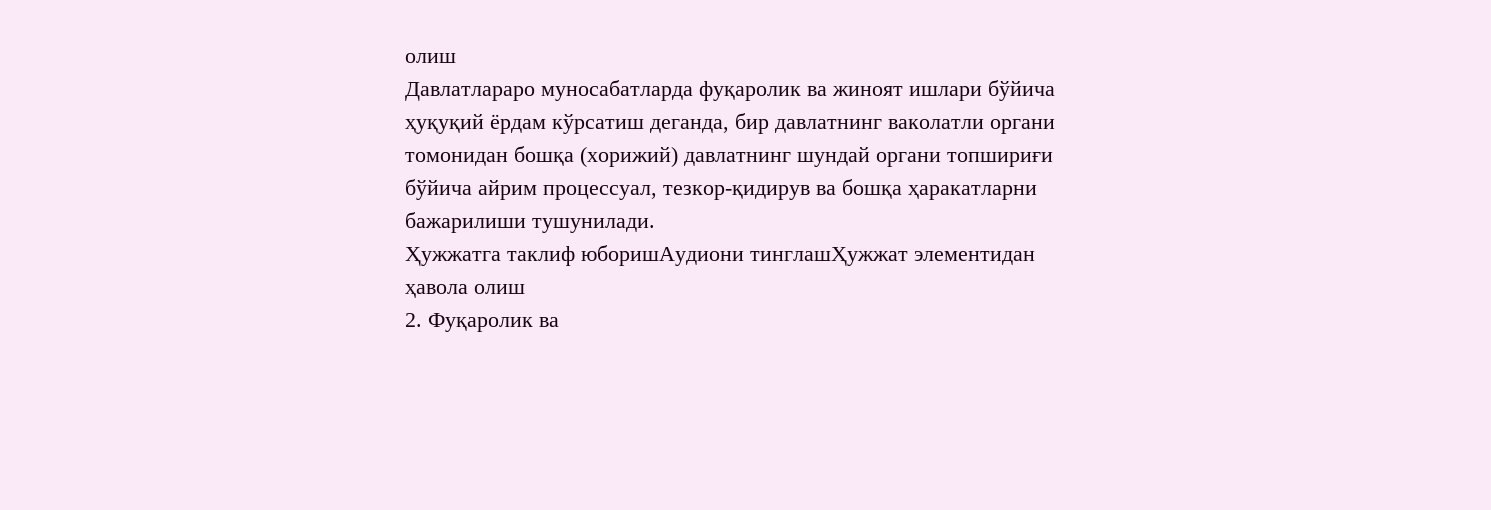олиш
Давлатлараро муносабатларда фуқаролик ва жиноят ишлари бўйича ҳуқуқий ёрдам кўрсатиш деганда, бир давлатнинг ваколатли органи томонидан бошқа (хорижий) давлатнинг шундай органи топшириғи бўйича айрим процессуал, тезкор-қидирув ва бошқа ҳаракатларни бажарилиши тушунилади.
Ҳужжатга таклиф юборишАудиони тинглашҲужжат элементидан ҳавола олиш
2. Фуқаролик ва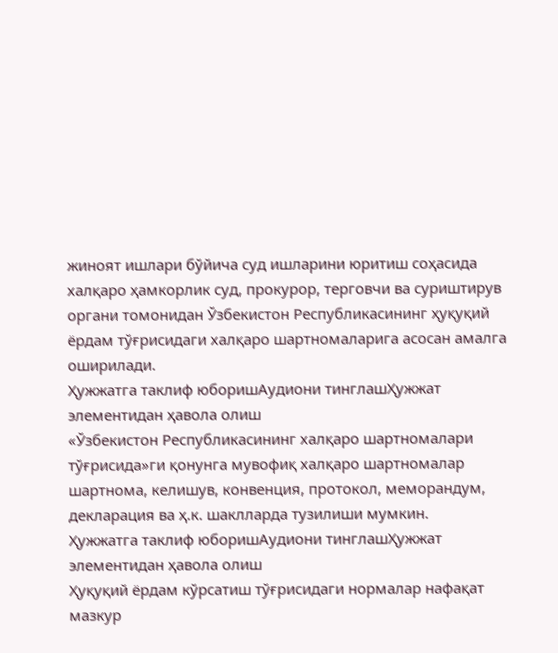жиноят ишлари бўйича суд ишларини юритиш соҳасида халқаро ҳамкорлик суд, прокурор, терговчи ва суриштирув органи томонидан Ўзбекистон Республикасининг ҳуқуқий ёрдам тўғрисидаги халқаро шартномаларига асосан амалга оширилади.
Ҳужжатга таклиф юборишАудиони тинглашҲужжат элементидан ҳавола олиш
«Ўзбекистон Республикасининг халқаро шартномалари тўғрисида»ги қонунга мувофиқ халқаро шартномалар шартнома, келишув, конвенция, протокол, меморандум, декларация ва ҳ.к. шаклларда тузилиши мумкин.
Ҳужжатга таклиф юборишАудиони тинглашҲужжат элементидан ҳавола олиш
Ҳуқуқий ёрдам кўрсатиш тўғрисидаги нормалар нафақат мазкур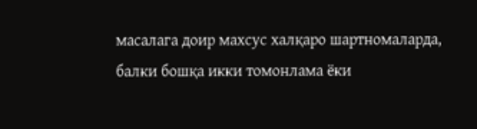масалага доир махсус халқаро шартномаларда, балки бошқа икки томонлама ёки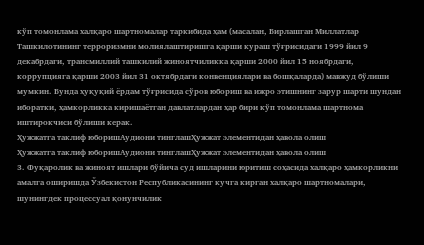кўп томонлама халқаро шартномалар таркибида ҳам (масалан, Бирлашган Миллатлар Ташкилотининг терроризмни молиялаштиришга қарши кураш тўғрисидаги 1999 йил 9 декабрдаги, трансмиллий ташкилий жиноятчиликка қарши 2000 йил 15 ноябрдаги, коррупцияга қарши 2003 йил 31 октябрдаги конвенциялари ва бошқаларда) мавжуд бўлиши мумкин. Бунда ҳуқуқий ёрдам тўғрисида сўров юбориш ва ижро этишнинг зарур шарти шундан иборатки, ҳамкорликка киришаётган давлатлардан ҳар бири кўп томонлама шартнома иштирокчиси бўлиши керак.
Ҳужжатга таклиф юборишАудиони тинглашҲужжат элементидан ҳавола олиш
Ҳужжатга таклиф юборишАудиони тинглашҲужжат элементидан ҳавола олиш
3. Фуқаролик ва жиноят ишлари бўйича суд ишларини юритиш соҳасида халқаро ҳамкорликни амалга оширишда Ўзбекистон Республикасининг кучга кирган халқаро шартномалари, шунингдек процессуал қонунчилик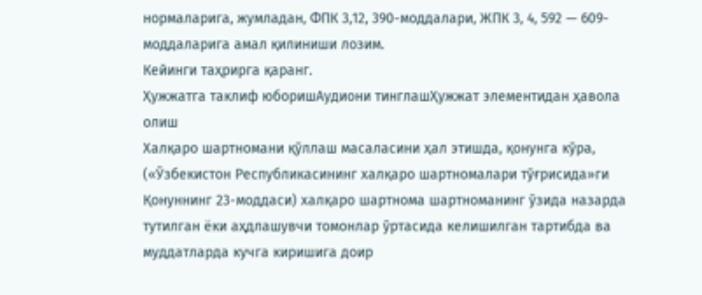нормаларига, жумладан, ФПК 3,12, 390-моддалари, ЖПК 3, 4, 592 — 609-моддаларига амал қилиниши лозим.
Кейинги таҳрирга қаранг.
Ҳужжатга таклиф юборишАудиони тинглашҲужжат элементидан ҳавола олиш
Халқаро шартномани қўллаш масаласини ҳал этишда, қонунга кўра, («Ўзбекистон Республикасининг халқаро шартномалари тўғрисида»ги Қонуннинг 23-моддаси) халқаро шартнома шартноманинг ўзида назарда тутилган ёки аҳдлашувчи томонлар ўртасида келишилган тартибда ва муддатларда кучга киришига доир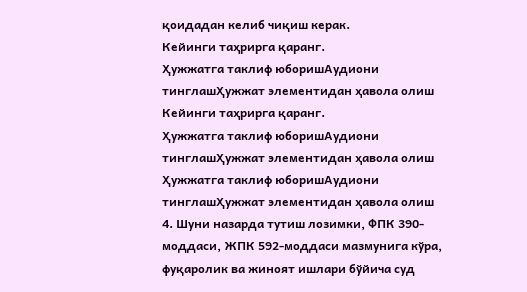қоидадан келиб чиқиш керак.
Кейинги таҳрирга қаранг.
Ҳужжатга таклиф юборишАудиони тинглашҲужжат элементидан ҳавола олиш
Кейинги таҳрирга қаранг.
Ҳужжатга таклиф юборишАудиони тинглашҲужжат элементидан ҳавола олиш
Ҳужжатга таклиф юборишАудиони тинглашҲужжат элементидан ҳавола олиш
4. Шуни назарда тутиш лозимки, ФПК 390-моддаси, ЖПК 592-моддаси мазмунига кўра, фуқаролик ва жиноят ишлари бўйича суд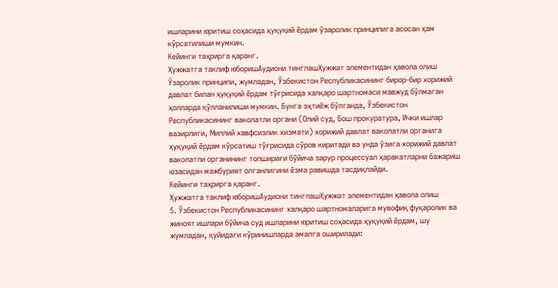ишларини юритиш соҳасида ҳуқуқий ёрдам ўзаролик принципига асосан ҳам кўрсатилиши мумкин.
Кейинги таҳрирга қаранг.
Ҳужжатга таклиф юборишАудиони тинглашҲужжат элементидан ҳавола олиш
Ўзаролик принципи, жумладан, Ўзбекистон Республикасининг бирор-бир хорижий давлат билан ҳуқуқий ёрдам тўғрисида халқаро шартномаси мавжуд бўлмаган ҳолларда қўлланилиши мумкин. Бунга эҳтиёж бўлганда, Ўзбекистон Республикасининг ваколатли органи (Олий суд, Бош прокуратура, Ички ишлар вазирлиги, Миллий хавфсизлик хизмати) хорижий давлат ваколатли органига ҳуқуқий ёрдам кўрсатиш тўғрисида сўров киритади ва унда ўзига хорижий давлат ваколатли органининг топшириғи бўйича зарур процессуал ҳаракатларни бажариш юзасидан мажбурият олганлигини ёзма равишда тасдиқлайди.
Кейинги таҳрирга қаранг.
Ҳужжатга таклиф юборишАудиони тинглашҲужжат элементидан ҳавола олиш
5. Ўзбекистон Республикасининг халқаро шартномаларига мувофиқ фуқаролик ва жиноят ишлари бўйича суд ишларини юритиш соҳасида ҳуқуқий ёрдам, шу жумладан, қуйидаги кўринишларда амалга оширилади: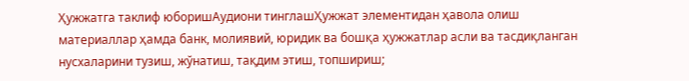Ҳужжатга таклиф юборишАудиони тинглашҲужжат элементидан ҳавола олиш
материаллар ҳамда банк, молиявий, юридик ва бошқа ҳужжатлар асли ва тасдиқланган нусхаларини тузиш, жўнатиш, тақдим этиш, топшириш;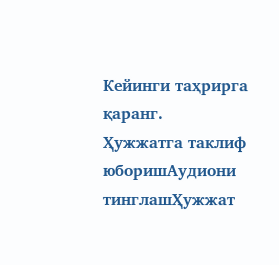Кейинги таҳрирга қаранг.
Ҳужжатга таклиф юборишАудиони тинглашҲужжат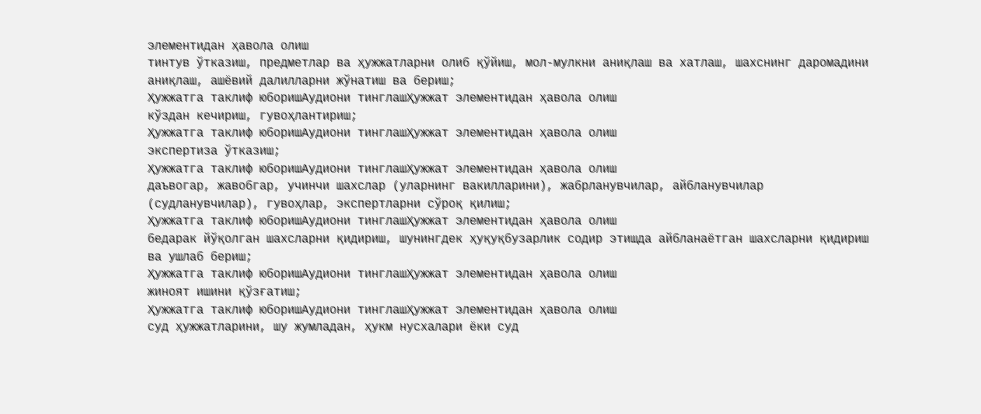элементидан ҳавола олиш
тинтув ўтказиш, предметлар ва ҳужжатларни олиб қўйиш, мол-мулкни аниқлаш ва хатлаш, шахснинг даромадини аниқлаш, ашёвий далилларни жўнатиш ва бериш;
Ҳужжатга таклиф юборишАудиони тинглашҲужжат элементидан ҳавола олиш
кўздан кечириш, гувоҳлантириш;
Ҳужжатга таклиф юборишАудиони тинглашҲужжат элементидан ҳавола олиш
экспертиза ўтказиш;
Ҳужжатга таклиф юборишАудиони тинглашҲужжат элементидан ҳавола олиш
даъвогар, жавобгар, учинчи шахслар (уларнинг вакилларини), жабрланувчилар, айбланувчилар (судланувчилар), гувоҳлар, экспертларни сўроқ қилиш;
Ҳужжатга таклиф юборишАудиони тинглашҲужжат элементидан ҳавола олиш
бедарак йўқолган шахсларни қидириш, шунингдек ҳуқуқбузарлик содир этишда айбланаётган шахсларни қидириш ва ушлаб бериш;
Ҳужжатга таклиф юборишАудиони тинглашҲужжат элементидан ҳавола олиш
жиноят ишини қўзғатиш;
Ҳужжатга таклиф юборишАудиони тинглашҲужжат элементидан ҳавола олиш
суд ҳужжатларини, шу жумладан, ҳукм нусхалари ёки суд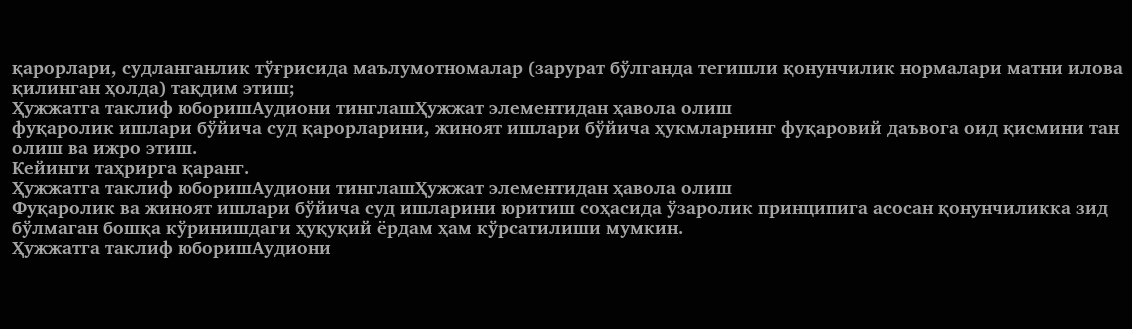қарорлари, судланганлик тўғрисида маълумотномалар (зарурат бўлганда тегишли қонунчилик нормалари матни илова қилинган ҳолда) тақдим этиш;
Ҳужжатга таклиф юборишАудиони тинглашҲужжат элементидан ҳавола олиш
фуқаролик ишлари бўйича суд қарорларини, жиноят ишлари бўйича ҳукмларнинг фуқаровий даъвога оид қисмини тан олиш ва ижро этиш.
Кейинги таҳрирга қаранг.
Ҳужжатга таклиф юборишАудиони тинглашҲужжат элементидан ҳавола олиш
Фуқаролик ва жиноят ишлари бўйича суд ишларини юритиш соҳасида ўзаролик принципига асосан қонунчиликка зид бўлмаган бошқа кўринишдаги ҳуқуқий ёрдам ҳам кўрсатилиши мумкин.
Ҳужжатга таклиф юборишАудиони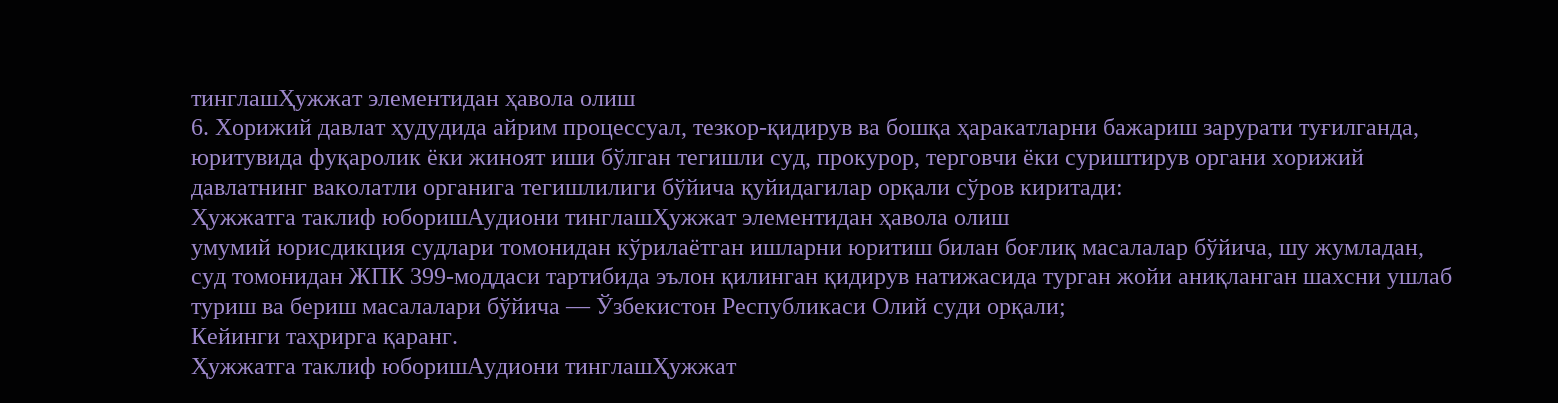тинглашҲужжат элементидан ҳавола олиш
6. Хорижий давлат ҳудудида айрим процессуал, тезкор-қидирув ва бошқа ҳаракатларни бажариш зарурати туғилганда, юритувида фуқаролик ёки жиноят иши бўлган тегишли суд, прокурор, терговчи ёки суриштирув органи хорижий давлатнинг ваколатли органига тегишлилиги бўйича қуйидагилар орқали сўров киритади:
Ҳужжатга таклиф юборишАудиони тинглашҲужжат элементидан ҳавола олиш
умумий юрисдикция судлари томонидан кўрилаётган ишларни юритиш билан боғлиқ масалалар бўйича, шу жумладан, суд томонидан ЖПК 399-моддаси тартибида эълон қилинган қидирув натижасида турган жойи аниқланган шахсни ушлаб туриш ва бериш масалалари бўйича — Ўзбекистон Республикаси Олий суди орқали;
Кейинги таҳрирга қаранг.
Ҳужжатга таклиф юборишАудиони тинглашҲужжат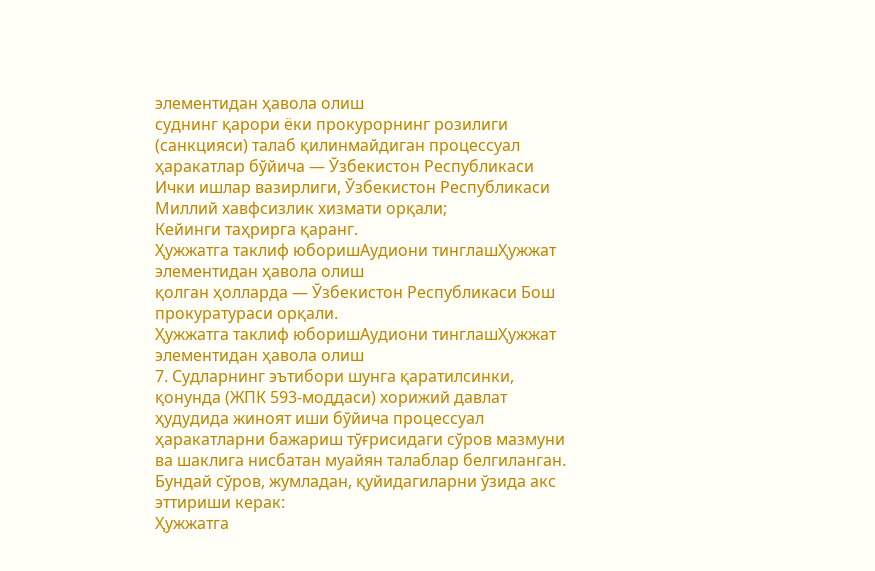элементидан ҳавола олиш
суднинг қарори ёки прокурорнинг розилиги (санкцияси) талаб қилинмайдиган процессуал ҳаракатлар бўйича — Ўзбекистон Республикаси Ички ишлар вазирлиги, Ўзбекистон Республикаси Миллий хавфсизлик хизмати орқали;
Кейинги таҳрирга қаранг.
Ҳужжатга таклиф юборишАудиони тинглашҲужжат элементидан ҳавола олиш
қолган ҳолларда — Ўзбекистон Республикаси Бош прокуратураси орқали.
Ҳужжатга таклиф юборишАудиони тинглашҲужжат элементидан ҳавола олиш
7. Судларнинг эътибори шунга қаратилсинки, қонунда (ЖПК 593-моддаси) хорижий давлат ҳудудида жиноят иши бўйича процессуал ҳаракатларни бажариш тўғрисидаги сўров мазмуни ва шаклига нисбатан муайян талаблар белгиланган. Бундай сўров, жумладан, қуйидагиларни ўзида акс эттириши керак:
Ҳужжатга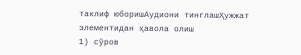таклиф юборишАудиони тинглашҲужжат элементидан ҳавола олиш
1) сўров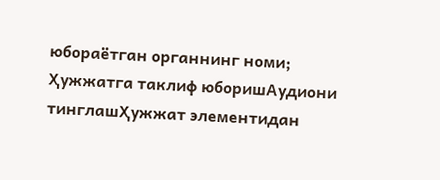юбораётган органнинг номи;
Ҳужжатга таклиф юборишАудиони тинглашҲужжат элементидан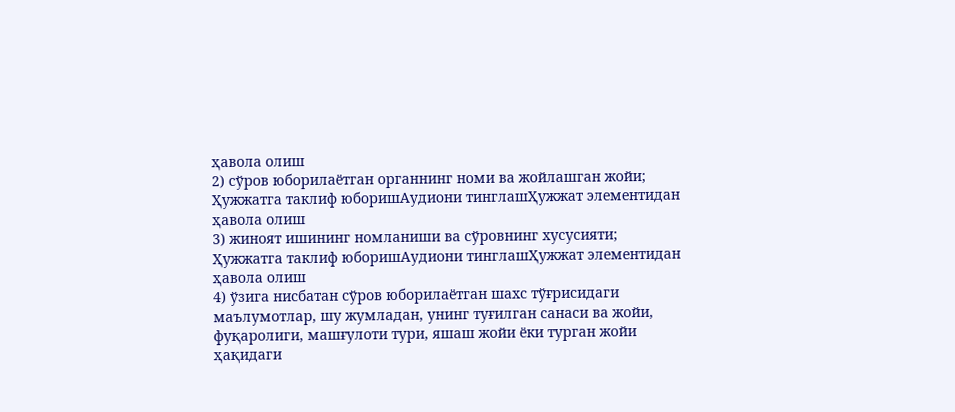ҳавола олиш
2) сўров юборилаётган органнинг номи ва жойлашган жойи;
Ҳужжатга таклиф юборишАудиони тинглашҲужжат элементидан ҳавола олиш
3) жиноят ишининг номланиши ва сўровнинг хусусияти;
Ҳужжатга таклиф юборишАудиони тинглашҲужжат элементидан ҳавола олиш
4) ўзига нисбатан сўров юборилаётган шахс тўғрисидаги маълумотлар, шу жумладан, унинг туғилган санаси ва жойи, фуқаролиги, машғулоти тури, яшаш жойи ёки турган жойи ҳақидаги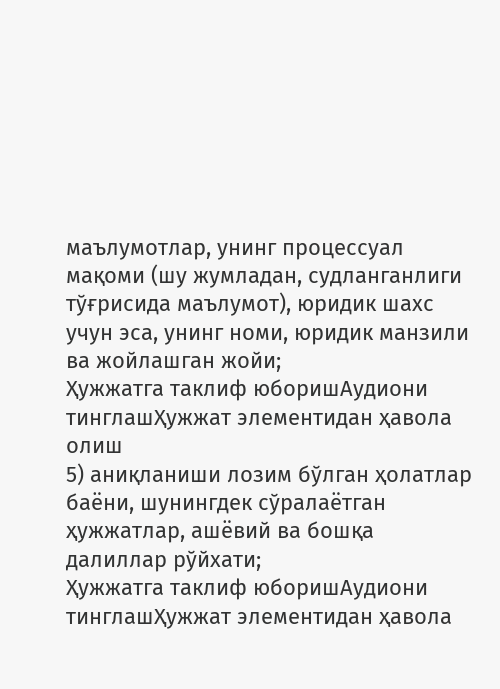маълумотлар, унинг процессуал мақоми (шу жумладан, судланганлиги тўғрисида маълумот), юридик шахс учун эса, унинг номи, юридик манзили ва жойлашган жойи;
Ҳужжатга таклиф юборишАудиони тинглашҲужжат элементидан ҳавола олиш
5) аниқланиши лозим бўлган ҳолатлар баёни, шунингдек сўралаётган ҳужжатлар, ашёвий ва бошқа далиллар рўйхати;
Ҳужжатга таклиф юборишАудиони тинглашҲужжат элементидан ҳавола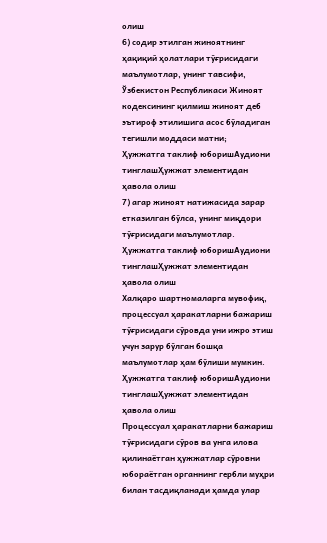олиш
6) содир этилган жиноятнинг ҳақиқий ҳолатлари тўғрисидаги маълумотлар, унинг тавсифи, Ўзбекистон Республикаси Жиноят кодексининг қилмиш жиноят деб эътироф этилишига асос бўладиган тегишли моддаси матни;
Ҳужжатга таклиф юборишАудиони тинглашҲужжат элементидан ҳавола олиш
7) агар жиноят натижасида зарар етказилган бўлса, унинг миқдори тўғрисидаги маълумотлар.
Ҳужжатга таклиф юборишАудиони тинглашҲужжат элементидан ҳавола олиш
Халқаро шартномаларга мувофиқ, процессуал ҳаракатларни бажариш тўғрисидаги сўровда уни ижро этиш учун зарур бўлган бошқа маълумотлар ҳам бўлиши мумкин.
Ҳужжатга таклиф юборишАудиони тинглашҲужжат элементидан ҳавола олиш
Процессуал ҳаракатларни бажариш тўғрисидаги сўров ва унга илова қилинаётган ҳужжатлар сўровни юбораётган органнинг гербли муҳри билан тасдиқланади ҳамда улар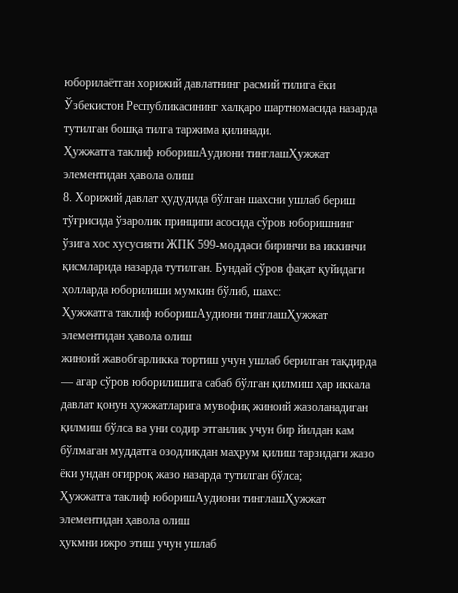юборилаётган хорижий давлатнинг расмий тилига ёки Ўзбекистон Республикасининг халқаро шартномасида назарда тутилган бошқа тилга таржима қилинади.
Ҳужжатга таклиф юборишАудиони тинглашҲужжат элементидан ҳавола олиш
8. Хорижий давлат ҳудудида бўлган шахсни ушлаб бериш тўғрисида ўзаролик принципи асосида сўров юборишнинг ўзига хос хусусияти ЖПК 599-моддаси биринчи ва иккинчи қисмларида назарда тутилган. Бундай сўров фақат қуйидаги ҳолларда юборилиши мумкин бўлиб, шахс:
Ҳужжатга таклиф юборишАудиони тинглашҲужжат элементидан ҳавола олиш
жиноий жавобгарликка тортиш учун ушлаб берилган тақдирда — агар сўров юборилишига сабаб бўлган қилмиш ҳар иккала давлат қонун ҳужжатларига мувофиқ жиноий жазоланадиган қилмиш бўлса ва уни содир этганлик учун бир йилдан кам бўлмаган муддатга озодликдан маҳрум қилиш тарзидаги жазо ёки ундан оғирроқ жазо назарда тутилган бўлса;
Ҳужжатга таклиф юборишАудиони тинглашҲужжат элементидан ҳавола олиш
ҳукмни ижро этиш учун ушлаб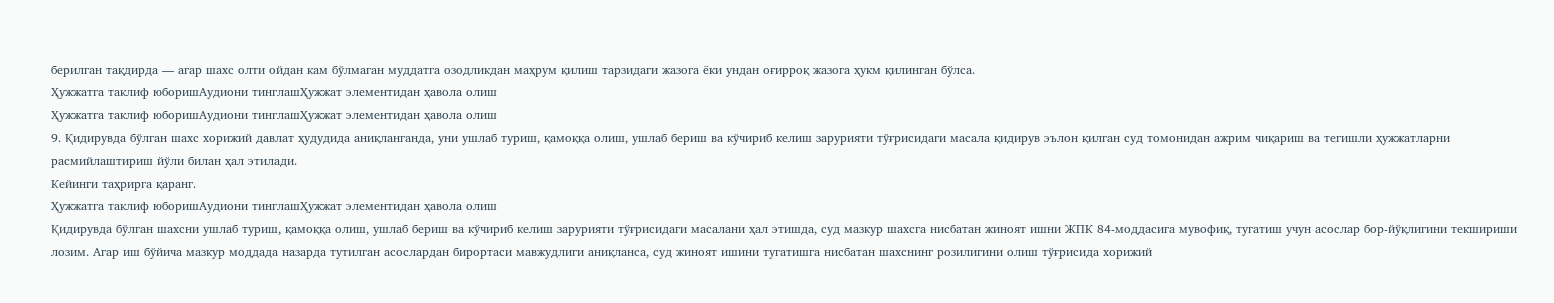берилган тақдирда — агар шахс олти ойдан кам бўлмаган муддатга озодликдан маҳрум қилиш тарзидаги жазога ёки ундан оғирроқ жазога ҳукм қилинган бўлса.
Ҳужжатга таклиф юборишАудиони тинглашҲужжат элементидан ҳавола олиш
Ҳужжатга таклиф юборишАудиони тинглашҲужжат элементидан ҳавола олиш
9. Қидирувда бўлган шахс хорижий давлат ҳудудида аниқланганда, уни ушлаб туриш, қамоққа олиш, ушлаб бериш ва кўчириб келиш зарурияти тўғрисидаги масала қидирув эълон қилган суд томонидан ажрим чиқариш ва тегишли ҳужжатларни расмийлаштириш йўли билан ҳал этилади.
Кейинги таҳрирга қаранг.
Ҳужжатга таклиф юборишАудиони тинглашҲужжат элементидан ҳавола олиш
Қидирувда бўлган шахсни ушлаб туриш, қамоққа олиш, ушлаб бериш ва кўчириб келиш зарурияти тўғрисидаги масалани ҳал этишда, суд мазкур шахсга нисбатан жиноят ишни ЖПК 84-моддасига мувофиқ, тугатиш учун асослар бор-йўқлигини текшириши лозим. Агар иш бўйича мазкур моддада назарда тутилган асослардан бирортаси мавжудлиги аниқланса, суд жиноят ишини тугатишга нисбатан шахснинг розилигини олиш тўғрисида хорижий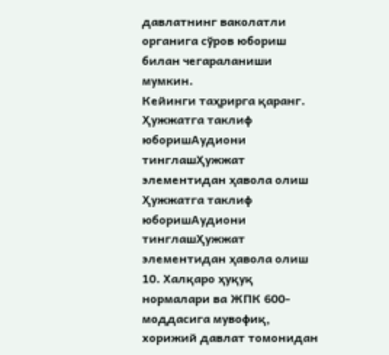давлатнинг ваколатли органига сўров юбориш билан чегараланиши мумкин.
Кейинги таҳрирга қаранг.
Ҳужжатга таклиф юборишАудиони тинглашҲужжат элементидан ҳавола олиш
Ҳужжатга таклиф юборишАудиони тинглашҲужжат элементидан ҳавола олиш
10. Халқаро ҳуқуқ нормалари ва ЖПК 600-моддасига мувофиқ, хорижий давлат томонидан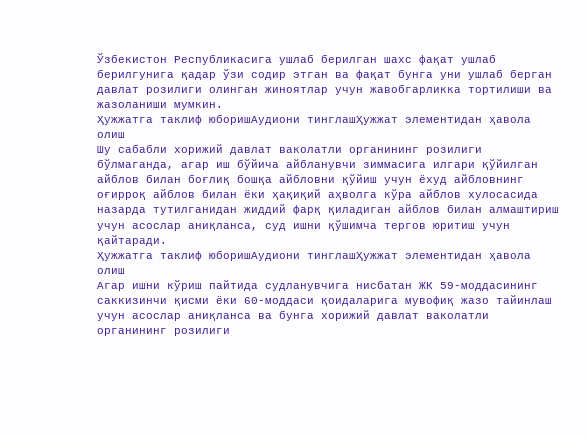Ўзбекистон Республикасига ушлаб берилган шахс фақат ушлаб берилгунига қадар ўзи содир этган ва фақат бунга уни ушлаб берган давлат розилиги олинган жиноятлар учун жавобгарликка тортилиши ва жазоланиши мумкин.
Ҳужжатга таклиф юборишАудиони тинглашҲужжат элементидан ҳавола олиш
Шу сабабли хорижий давлат ваколатли органининг розилиги бўлмаганда, агар иш бўйича айбланувчи зиммасига илгари қўйилган айблов билан боғлиқ бошқа айбловни қўйиш учун ёхуд айбловнинг оғирроқ айблов билан ёки ҳақиқий аҳволга кўра айблов хулосасида назарда тутилганидан жиддий фарқ қиладиган айблов билан алмаштириш учун асослар аниқланса, суд ишни қўшимча тергов юритиш учун қайтаради.
Ҳужжатга таклиф юборишАудиони тинглашҲужжат элементидан ҳавола олиш
Агар ишни кўриш пайтида судланувчига нисбатан ЖК 59-моддасининг саккизинчи қисми ёки 60-моддаси қоидаларига мувофиқ жазо тайинлаш учун асослар аниқланса ва бунга хорижий давлат ваколатли органининг розилиги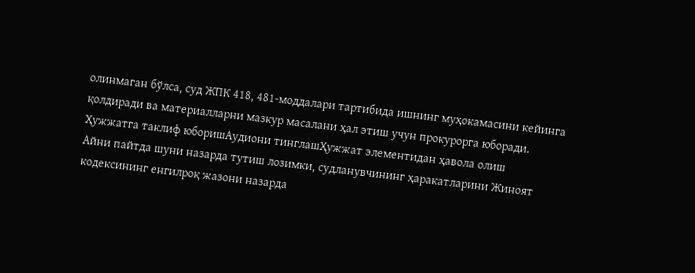олинмаган бўлса, суд ЖПК 418, 481-моддалари тартибида ишнинг муҳокамасини кейинга қолдиради ва материалларни мазкур масалани ҳал этиш учун прокурорга юборади.
Ҳужжатга таклиф юборишАудиони тинглашҲужжат элементидан ҳавола олиш
Айни пайтда шуни назарда тутиш лозимки, судланувчининг ҳаракатларини Жиноят кодексининг енгилроқ жазони назарда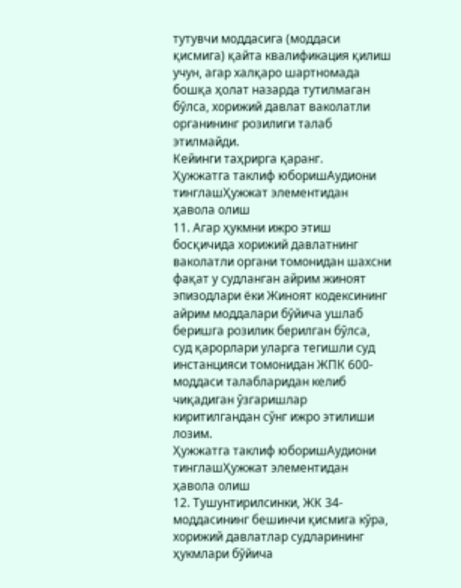тутувчи моддасига (моддаси қисмига) қайта квалификация қилиш учун, агар халқаро шартномада бошқа ҳолат назарда тутилмаган бўлса, хорижий давлат ваколатли органининг розилиги талаб этилмайди.
Кейинги таҳрирга қаранг.
Ҳужжатга таклиф юборишАудиони тинглашҲужжат элементидан ҳавола олиш
11. Агар ҳукмни ижро этиш босқичида хорижий давлатнинг ваколатли органи томонидан шахсни фақат у судланган айрим жиноят эпизодлари ёки Жиноят кодексининг айрим моддалари бўйича ушлаб беришга розилик берилган бўлса, суд қарорлари уларга тегишли суд инстанцияси томонидан ЖПК 600-моддаси талабларидан келиб чиқадиган ўзгаришлар киритилгандан сўнг ижро этилиши лозим.
Ҳужжатга таклиф юборишАудиони тинглашҲужжат элементидан ҳавола олиш
12. Тушунтирилсинки, ЖК 34-моддасининг бешинчи қисмига кўра, хорижий давлатлар судларининг ҳукмлари бўйича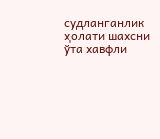судланганлик ҳолати шахсни ўта хавфли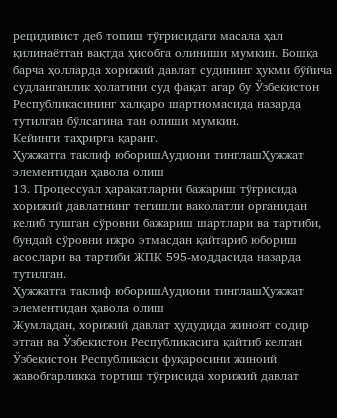рецидивист деб топиш тўғрисидаги масала ҳал қилинаётган вақтда ҳисобга олиниши мумкин. Бошқа барча ҳолларда хорижий давлат судининг ҳукми бўйича судланганлик ҳолатини суд фақат агар бу Ўзбекистон Республикасининг халқаро шартномасида назарда тутилган бўлсагина тан олиши мумкин.
Кейинги таҳрирга қаранг.
Ҳужжатга таклиф юборишАудиони тинглашҲужжат элементидан ҳавола олиш
13. Процессуал ҳаракатларни бажариш тўғрисида хорижий давлатнинг тегишли ваколатли органидан келиб тушган сўровни бажариш шартлари ва тартиби, бундай сўровни ижро этмасдан қайтариб юбориш асослари ва тартиби ЖПК 595-моддасида назарда тутилган.
Ҳужжатга таклиф юборишАудиони тинглашҲужжат элементидан ҳавола олиш
Жумладан, хорижий давлат ҳудудида жиноят содир этган ва Ўзбекистон Республикасига қайтиб келган Ўзбекистон Республикаси фуқаросини жиноий жавобгарликка тортиш тўғрисида хорижий давлат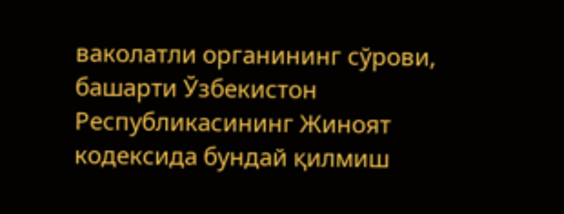ваколатли органининг сўрови, башарти Ўзбекистон Республикасининг Жиноят кодексида бундай қилмиш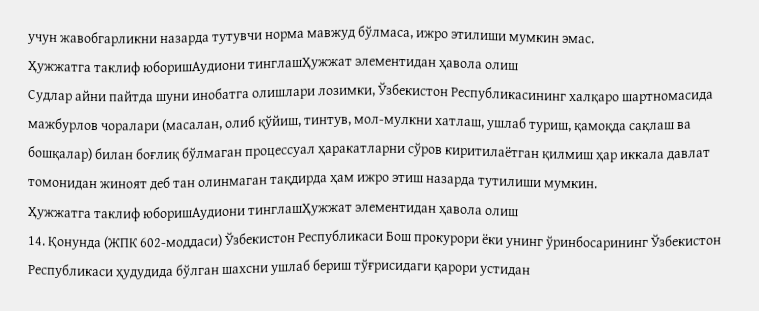учун жавобгарликни назарда тутувчи норма мавжуд бўлмаса, ижро этилиши мумкин эмас.
Ҳужжатга таклиф юборишАудиони тинглашҲужжат элементидан ҳавола олиш
Судлар айни пайтда шуни инобатга олишлари лозимки, Ўзбекистон Республикасининг халқаро шартномасида мажбурлов чоралари (масалан, олиб қўйиш, тинтув, мол-мулкни хатлаш, ушлаб туриш, қамоқда сақлаш ва бошқалар) билан боғлиқ бўлмаган процессуал ҳаракатларни сўров киритилаётган қилмиш ҳар иккала давлат томонидан жиноят деб тан олинмаган тақдирда ҳам ижро этиш назарда тутилиши мумкин.
Ҳужжатга таклиф юборишАудиони тинглашҲужжат элементидан ҳавола олиш
14. Қонунда (ЖПК 602-моддаси) Ўзбекистон Республикаси Бош прокурори ёки унинг ўринбосарининг Ўзбекистон Республикаси ҳудудида бўлган шахсни ушлаб бериш тўғрисидаги қарори устидан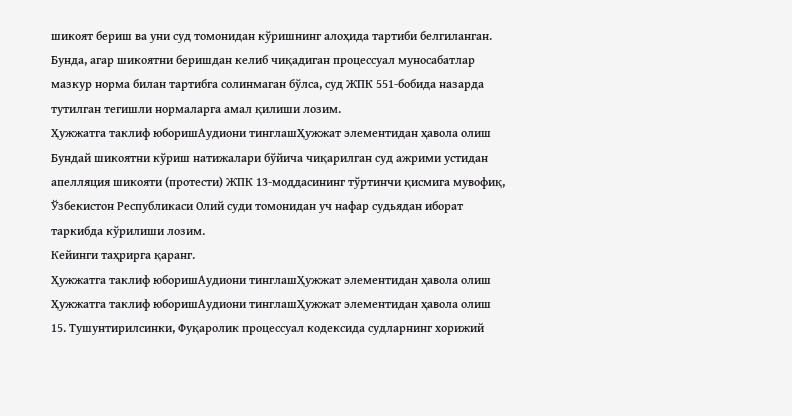шикоят бериш ва уни суд томонидан кўришнинг алоҳида тартиби белгиланган. Бунда, агар шикоятни беришдан келиб чиқадиган процессуал муносабатлар мазкур норма билан тартибга солинмаган бўлса, суд ЖПК 551-бобида назарда тутилган тегишли нормаларга амал қилиши лозим.
Ҳужжатга таклиф юборишАудиони тинглашҲужжат элементидан ҳавола олиш
Бундай шикоятни кўриш натижалари бўйича чиқарилган суд ажрими устидан апелляция шикояти (протести) ЖПК 13-моддасининг тўртинчи қисмига мувофиқ, Ўзбекистон Республикаси Олий суди томонидан уч нафар судьядан иборат таркибда кўрилиши лозим.
Кейинги таҳрирга қаранг.
Ҳужжатга таклиф юборишАудиони тинглашҲужжат элементидан ҳавола олиш
Ҳужжатга таклиф юборишАудиони тинглашҲужжат элементидан ҳавола олиш
15. Тушунтирилсинки, Фуқаролик процессуал кодексида судларнинг хорижий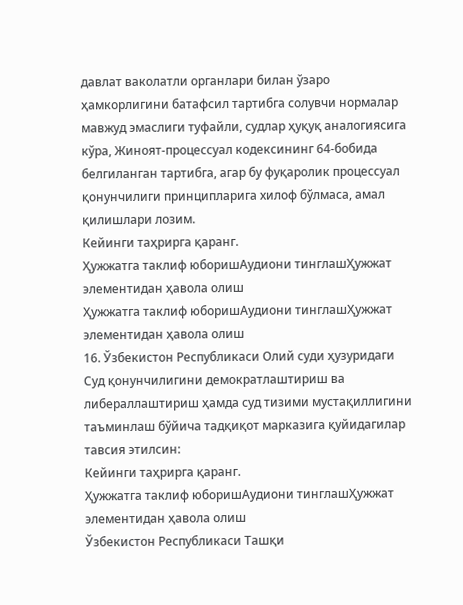давлат ваколатли органлари билан ўзаро ҳамкорлигини батафсил тартибга солувчи нормалар мавжуд эмаслиги туфайли, судлар ҳуқуқ аналогиясига кўра, Жиноят-процессуал кодексининг 64-бобида белгиланган тартибга, агар бу фуқаролик процессуал қонунчилиги принципларига хилоф бўлмаса, амал қилишлари лозим.
Кейинги таҳрирга қаранг.
Ҳужжатга таклиф юборишАудиони тинглашҲужжат элементидан ҳавола олиш
Ҳужжатга таклиф юборишАудиони тинглашҲужжат элементидан ҳавола олиш
16. Ўзбекистон Республикаси Олий суди ҳузуридаги Суд қонунчилигини демократлаштириш ва либераллаштириш ҳамда суд тизими мустақиллигини таъминлаш бўйича тадқиқот марказига қуйидагилар тавсия этилсин:
Кейинги таҳрирга қаранг.
Ҳужжатга таклиф юборишАудиони тинглашҲужжат элементидан ҳавола олиш
Ўзбекистон Республикаси Ташқи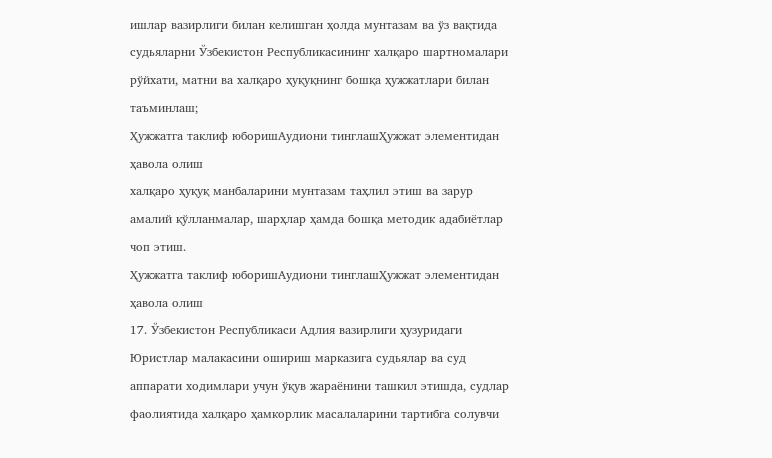ишлар вазирлиги билан келишган ҳолда мунтазам ва ўз вақтида судьяларни Ўзбекистон Республикасининг халқаро шартномалари рўйхати, матни ва халқаро ҳуқуқнинг бошқа ҳужжатлари билан таъминлаш;
Ҳужжатга таклиф юборишАудиони тинглашҲужжат элементидан ҳавола олиш
халқаро ҳуқуқ манбаларини мунтазам таҳлил этиш ва зарур амалий қўлланмалар, шарҳлар ҳамда бошқа методик адабиётлар чоп этиш.
Ҳужжатга таклиф юборишАудиони тинглашҲужжат элементидан ҳавола олиш
17. Ўзбекистон Республикаси Адлия вазирлиги ҳузуридаги Юристлар малакасини ошириш марказига судьялар ва суд аппарати ходимлари учун ўқув жараёнини ташкил этишда, судлар фаолиятида халқаро ҳамкорлик масалаларини тартибга солувчи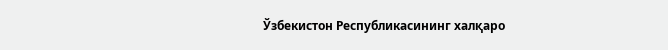Ўзбекистон Республикасининг халқаро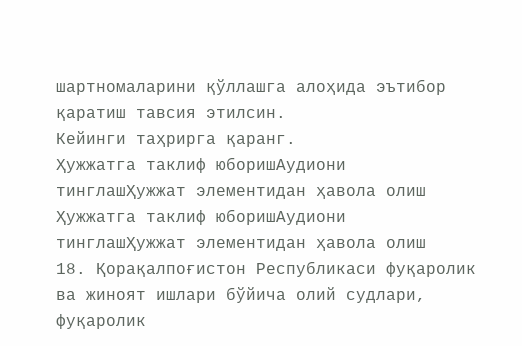шартномаларини қўллашга алоҳида эътибор қаратиш тавсия этилсин.
Кейинги таҳрирга қаранг.
Ҳужжатга таклиф юборишАудиони тинглашҲужжат элементидан ҳавола олиш
Ҳужжатга таклиф юборишАудиони тинглашҲужжат элементидан ҳавола олиш
18. Қорақалпоғистон Республикаси фуқаролик ва жиноят ишлари бўйича олий судлари, фуқаролик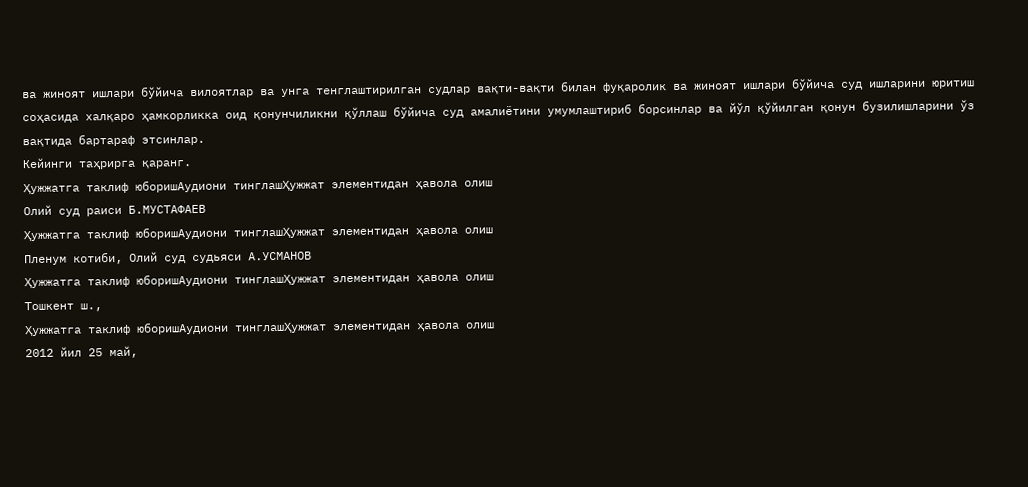ва жиноят ишлари бўйича вилоятлар ва унга тенглаштирилган судлар вақти-вақти билан фуқаролик ва жиноят ишлари бўйича суд ишларини юритиш соҳасида халқаро ҳамкорликка оид қонунчиликни қўллаш бўйича суд амалиётини умумлаштириб борсинлар ва йўл қўйилган қонун бузилишларини ўз вақтида бартараф этсинлар.
Кейинги таҳрирга қаранг.
Ҳужжатга таклиф юборишАудиони тинглашҲужжат элементидан ҳавола олиш
Олий суд раиси Б.МУСТАФАЕВ
Ҳужжатга таклиф юборишАудиони тинглашҲужжат элементидан ҳавола олиш
Пленум котиби, Олий суд судьяси А.УСМАНОВ
Ҳужжатга таклиф юборишАудиони тинглашҲужжат элементидан ҳавола олиш
Тошкент ш.,
Ҳужжатга таклиф юборишАудиони тинглашҲужжат элементидан ҳавола олиш
2012 йил 25 май,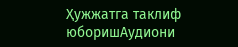Ҳужжатга таклиф юборишАудиони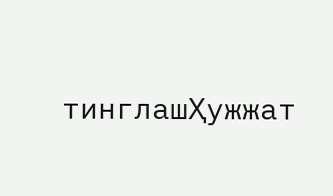тинглашҲужжат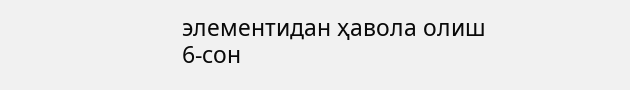элементидан ҳавола олиш
6-сон